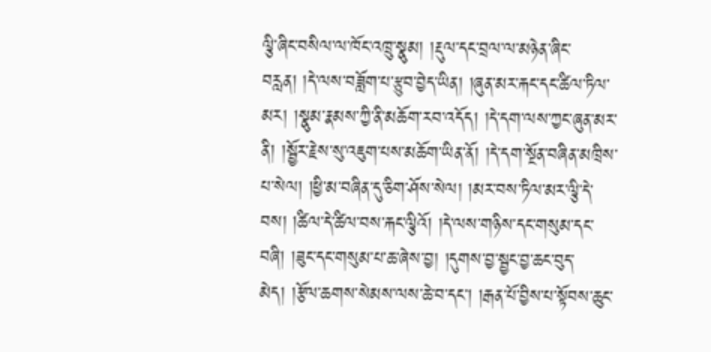ལྕི་ཞིང་བསིལ་ལ་ཁོང་འཁྲུ་སྣུམ། །རྡུལ་དང་བྲལ་ལ་མཉེན་ཞིང་བརླན། །དེ་ལས་བཟློག་པ་རྩུབ་བྱེད་ཡིན། །ཞུན་མར་རྐང་དང་ཚིལ་ཏིལ་མར། །སྣུམ་རྣམས་ཀྱི་ནི་མཆོག་རབ་འདོད། །དེ་དག་ལས་ཀྱང་ཞུན་མར་ནི། །སྦྱོར་རྗེས་སུ་འཇུག་པས་མཆོག་ཡིན་ནོ། །དེ་དག་སྔོན་བཞིན་མཁྲིས་པ་སེལ། །ཕྱི་མ་བཞིན་དུ་ཅིག་ཤོས་སེལ། །མར་བས་ཏིལ་མར་ལྕི་དེ་བས། །ཚིལ་དེ་ཚིལ་བས་རྐང་ལྕིའོ། །དེ་ལས་གཉིས་དང་གསུམ་དང་བཞི། །ཟུང་དང་གསུམ་པ་ཆ་ཞེས་བྱ། །དུགས་བྱ་སྦྱང་བྱ་ཆང་བུད་མེད། །རྩོལ་ཆགས་སེམས་ལས་ཆེ་བ་དང་། །རྒན་པོ་བྱིས་པ་སྟོབས་ཆུང་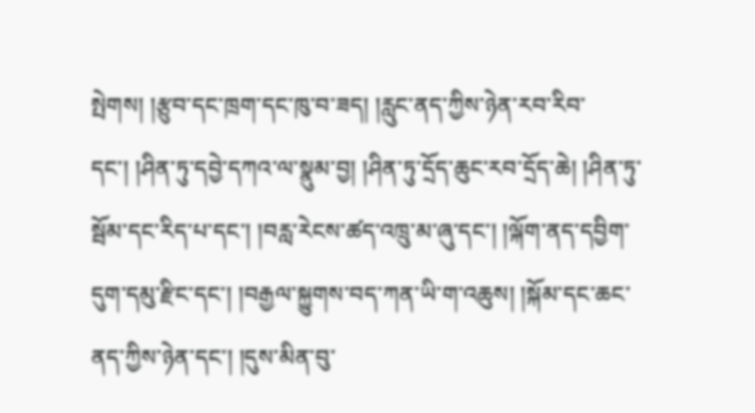སྤེགས། །རྩུབ་དང་ཁྲག་དང་ཁུ་བ་ཟད། །རླུང་ནད་ཀྱིས་ཉེན་རབ་རིབ་དང་། །ཤིན་ཏུ་དབྱེ་དཀའ་ལ་སྣུམ་བྱ། །ཤིན་ཏུ་དྲོད་ཆུང་རབ་དྲོད་ཆེ། །ཤིན་ཏུ་སྦོམ་དང་རིད་པ་དང་། །བརླ་རེངས་ཚད་འཁྲུ་མ་ཞུ་དང་། །ལྐོག་ནད་དབྱིག་དུག་དམུ་རྫིང་དང་། །བརྒྱལ་སྐྱུགས་བད་ཀན་ཡི་ག་འཆུས། །སྐོམ་དང་ཆང་ནད་ཀྱིས་ཉེན་དང་། །དུས་མིན་བུ་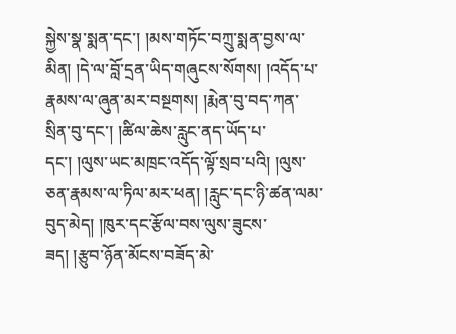སྐྱེས་སྣ་སྨན་དང་། །མས་གཏོང་བཀྲུ་སྨན་བྱས་ལ་མིན། །དེ་ལ་བློ་དྲན་ཡིད་གཞུངས་སོགས། །འདོད་པ་རྣམས་ལ་ཞུན་མར་བསྔགས། །རྨེན་བུ་བད་ཀན་སྲིན་བུ་དང་། །ཚིལ་ཆེས་རླུང་ནད་ཡོད་པ་དང་། །ལུས་ཡང་མཁྲང་འདོད་ལྟོ་སྲབ་པའི། །ལུས་ཅན་རྣམས་ལ་ཏིལ་མར་ཕན། །རླུང་དང་ཉི་ཚན་ལམ་བུད་མེད། །ཁུར་དང་རྩོལ་བས་ལུས་ཟུངས་ཟད། །རྩུབ་ཉོན་མོངས་བཟོད་མེ་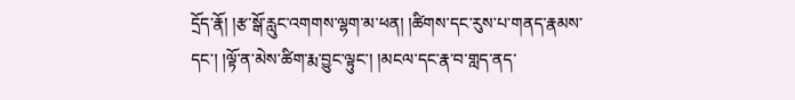དྲོད་རྣོ། །རྩ་སྒོ་རླུང་འགགས་ལྷག་མ་ཕན། །ཚིགས་དང་རུས་པ་གནད་རྣམས་དང་། །ལྟོ་ན་མེས་ཚིག་རྨ་བྱུང་ལྟུང་། །མངལ་དང་རྣ་བ་གླད་ནད་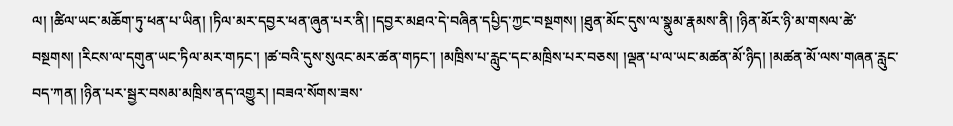ལ། །ཚིལ་ཡང་མཆོག་ཏུ་ཕན་པ་ཡིན། །ཏིལ་མར་དབྱར་ཕན་ཞུན་པར་ནི། །དབྱར་མཐའ་དེ་བཞིན་དཔྱིད་ཀྱང་བསྔགས། །ཐུན་མོང་དུས་ལ་སྣུམ་རྣམས་ནི། །ཉིན་མོར་ཉི་མ་གསལ་ཚེ་བསྔགས། །རིངས་ལ་དགུན་ཡང་ཏིལ་མར་གཏང་། །ཚ་བའི་དུས་སུའང་མར་ཚན་གཏང་། །མཁྲིས་པ་རླུང་དང་མཁྲིས་པར་བཅས། །ལྡན་པ་ལ་ཡང་མཚན་མོ་ཉིད། །མཚན་མོ་ལས་གཞན་རླུང་བད་ཀན། །ཉིན་པར་སྦྱར་བསམ་མཁྲིས་ནད་འགྱུར། །བཟའ་སོགས་ཟས་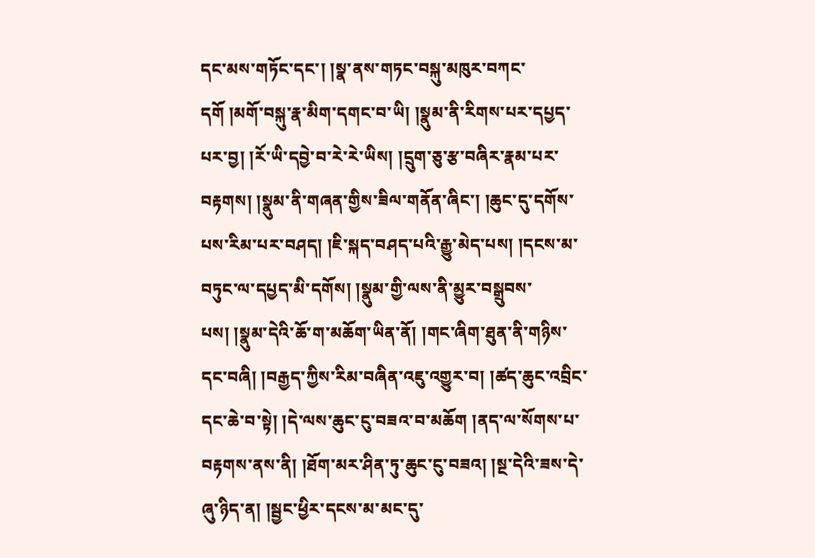དང་མས་གཏོང་དང་། །སྣ་ནས་གཏང་བསྐུ་མཁུར་བཀང་དགོ །མགོ་བསྐུ་རྣ་མིག་དགང་བ་ཡི། །སྣུམ་ནི་རིགས་པར་དཔྱད་པར་བྱ། །རོ་ཡི་དབྱེ་བ་རེ་རེ་ཡིས། །དྲུག་ཅུ་རྩ་བཞིར་རྣམ་པར་བརྟགས། །སྣུམ་ནི་གཞན་གྱིས་ཟིལ་གནོན་ཞིང་། །ཆུང་དུ་དགོས་པས་རིམ་པར་བཤད། །ཇི་སྐད་བཤད་པའི་རྒྱུ་མེད་པས། །དངས་མ་བཏུང་ལ་དཔྱད་མི་དགོས། །སྣུམ་གྱི་ལས་ནི་མྱུར་བསྒྲུབས་པས། །སྣུམ་དེའི་ཆོ་ག་མཆོག་ཡིན་ནོ། །གང་ཞིག་ཐུན་ནི་གཉིས་དང་བཞི། །བརྒྱད་ཀྱིས་རིམ་བཞིན་འཇུ་འགྱུར་བ། །ཚད་ཆུང་འབྲིང་དང་ཆེ་བ་སྟེ། །དེ་ལས་ཆུང་ངུ་བཟའ་བ་མཆོག །ནད་ལ་སོགས་པ་བརྟགས་ནས་ནི། །ཐོག་མར་ཤིན་ཏུ་ཆུང་ངུ་བཟའ། །སྔ་དེའི་ཟས་དེ་ཞུ་ཉིད་ན། །སྦྱང་ཕྱིར་དངས་མ་མང་དུ་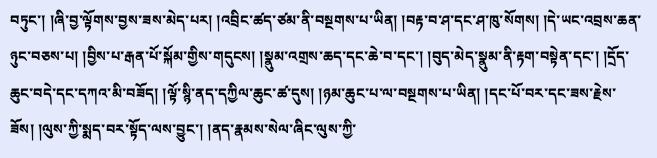བཏུང་། །ཞི་བྱ་ལྟོགས་བྱས་ཟས་མེད་པར། །འབྲིང་ཚད་ཙམ་ནི་བསྔགས་པ་ཡིན། །བརྟ་བ་ཤ་དང་ཤ་ཁུ་སོགས། །དེ་ཡང་འབྲས་ཆན་ཉུང་བཅས་པ། །བྱིས་པ་རྒན་པོ་སྐོམ་གྱིས་གདུངས། །སྣུམ་འགྲས་ཆད་དང་ཆེ་བ་དང་། །བུད་མེད་སྣུམ་ནི་རྟག་བསྟེན་དང་། །དྲོད་ཆུང་བདེ་དང་དཀའ་མི་བཟོད། །ལྟོ་སྙི་ནད་དཀྱིལ་ཆུང་ཚ་དུས། །ཉམ་ཆུང་པ་ལ་བསྔགས་པ་ཡིན། །དང་པོ་བར་དང་ཟས་རྗེས་ཟོས། །ལུས་ཀྱི་སྨད་བར་སྟོད་ལས་བྱུང་། །ནད་རྣམས་སེལ་ཞིང་ལུས་ཀྱི་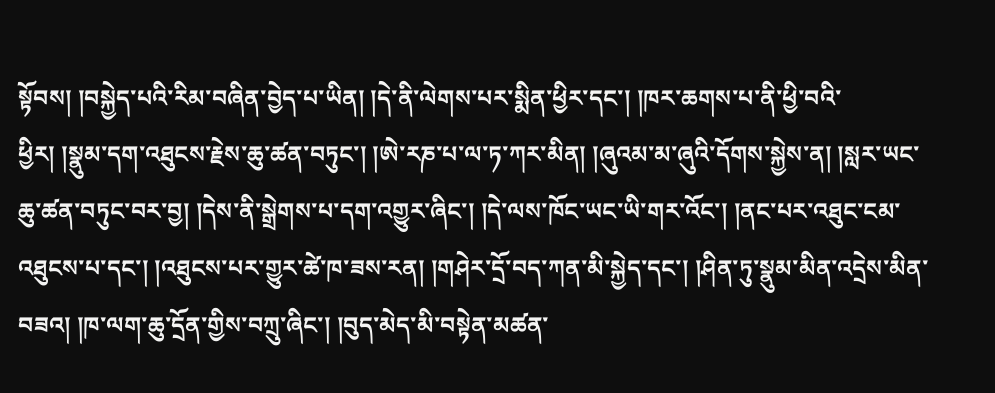སྟོབས། །བསྐྱེད་པའི་རིམ་བཞིན་བྱེད་པ་ཡིན། །དེ་ནི་ལེགས་པར་སྨིན་ཕྱིར་དང་། །ཁར་ཆགས་པ་ནི་ཕྱི་བའི་ཕྱིར། །སྣུམ་དག་འཐུངས་རྗེས་ཆུ་ཚན་བཏུང་། །ཨེ་རཎ་པ་ལ་ཏ་ཀར་མིན། །ཞུའམ་མ་ཞུའི་དོགས་སྐྱེས་ན། །སླར་ཡང་ཆུ་ཚན་བཏུང་བར་བྱ། །དེས་ནི་སྒྲེགས་པ་དག་འགྱུར་ཞིང་། །དེ་ལས་ཁོང་ཡང་ཡི་གར་འོང་། །ནང་པར་འཐུང་ངམ་འཐུངས་པ་དང་། །འཐུངས་པར་གྱུར་ཚེ་ཁ་ཟས་རན། །གཤེར་དྲོ་བད་ཀན་མི་སྐྱེད་དང་། །ཤིན་ཏུ་སྣུམ་མིན་འདྲེས་མིན་བཟའ། །ཁ་ལག་ཆུ་དྲོན་གྱིས་བཀྲུ་ཞིང་། །བུད་མེད་མི་བསྟེན་མཚན་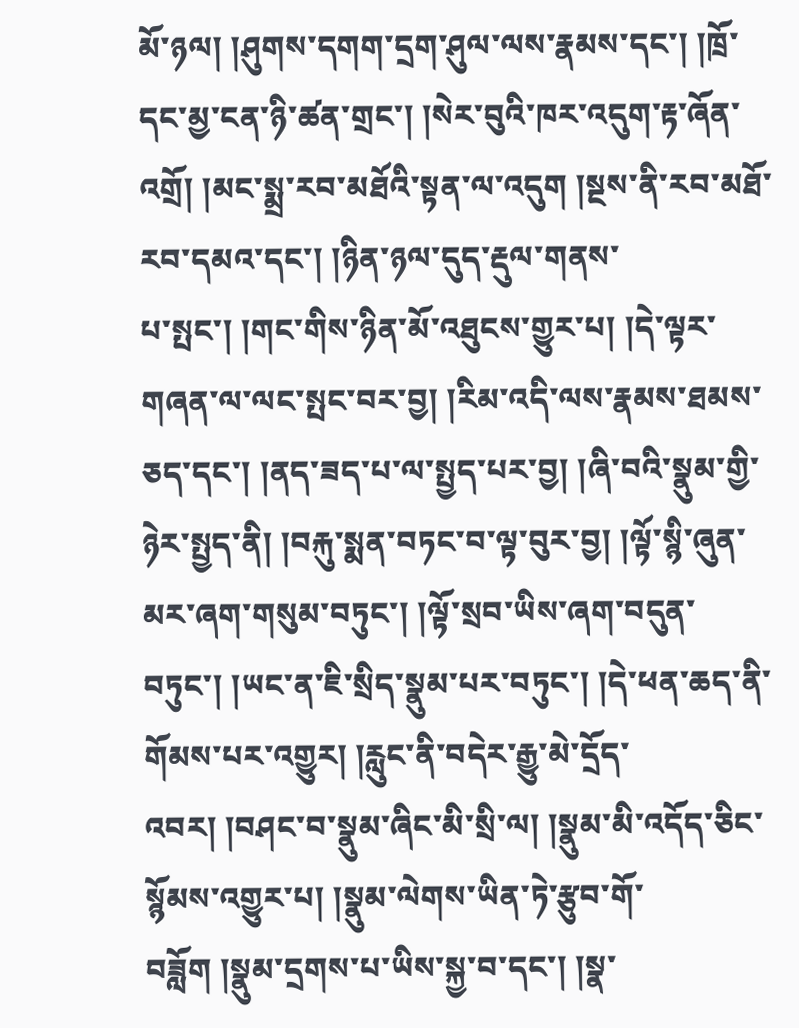མོ་ཉལ། །ཤུགས་དགག་དྲག་ཤུལ་ལས་རྣམས་དང་། །ཁྲོ་དང་མྱ་ངན་ཉི་ཚན་གྲང་། །སེར་བུའི་ཁར་འདུག་རྟ་ཞོན་འགྲོ། །མང་སྨྲ་རབ་མཐོའི་སྟན་ལ་འདུག །སྔས་ནི་རབ་མཐོ་རབ་དམའ་དང་། །ཉིན་ཉལ་དུད་རྡུལ་གནས་
པ་སྤང་། །གང་གིས་ཉིན་མོ་འཐུངས་གྱུར་པ། །དེ་ལྟར་གཞན་ལ་ལང་སྤང་བར་བྱ། །རིམ་འདི་ལས་རྣམས་ཐམས་ཅད་དང་། །ནད་ཟད་པ་ལ་སྤྱད་པར་བྱ། །ཞི་བའི་སྣུམ་གྱི་ཉེར་སྤྱད་ནི། །བརྐུ་སྨན་བཏང་བ་ལྟ་བུར་བྱ། །ལྟོ་སྙི་ཞུན་མར་ཞག་གསུམ་བཏུང་། །ལྟོ་སྲབ་ཡིས་ཞག་བདུན་བཏུང་། །ཡང་ན་ཇི་སྲིད་སྣུམ་པར་བཏུང་། །དེ་ཕན་ཆད་ནི་གོམས་པར་འགྱུར། །རླུང་ནི་བདེར་རྒྱུ་མེ་དྲོད་འབར། །བཤང་བ་སྣུམ་ཞིང་མི་སྲི་ལ། །སྣུམ་མི་འདོད་ཅིང་སྙོམས་འགྱུར་པ། །སྣུམ་ལེགས་ཡིན་ཏེ་རྩུབ་གོ་བཟློག །སྣུམ་དྲགས་པ་ཡིས་སྐྱ་བ་དང་། །སྣ་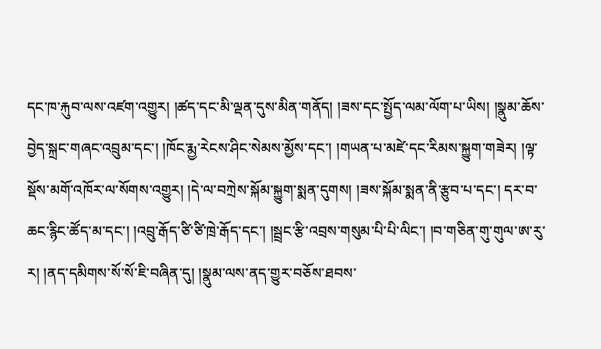དང་ཁ་རྐུབ་ལས་འཛག་འགྱུར། །ཚད་དང་མི་ལྡན་དུས་མིན་གནོད། །ཟས་དང་སྤྱོད་ལམ་ལོག་པ་ཡིས། །སྣུམ་ཆོས་བྱེད་སྐྲང་གཞང་འབྲུམ་དང་། །ཁོང་རྨྱ་རེངས་ཤིང་སེམས་མྱོས་དང་། །གཡན་པ་མཛེ་དང་རིམས་སྐྱུག་གཟེར། །ལྟ་སྡོས་མགོ་འཁོར་ལ་སོགས་འགྱུར། །དེ་ལ་བཀྲེས་སྐོམ་སྐྱུག་སྨན་དུགས། །ཟས་སྐོམ་སྨན་ནི་རྩུབ་པ་དང་། དར་བ་ཆང་རྙིང་ཚོད་མ་དང་། །འབྲུ་རྒོད་ཙི་ཙི་ཁྲེ་རྒོད་དང་། །སྦྲང་རྩི་འབྲས་གསུམ་པི་པི་ལིང་། །བ་གཅིན་གུ་གུལ་ཨ་རུ་ར། །ནད་དམིགས་སོ་སོ་ཇི་བཞིན་དུ། །སྣུམ་ལས་ནད་གྱུར་བཅོས་ཐབས་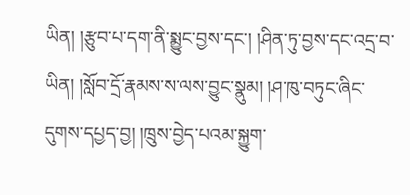ཡིན། །རྩུབ་པ་དག་ནི་སྨྱུང་བྱས་དང་། །ཤིན་ཏུ་བྱས་དང་འདྲ་བ་ཡིན། །སློབ་དྲོ་རྣམས་ས་ལས་བྱུང་སྣུམ། །ཤ་ཁུ་བཏུང་ཞིང་དུགས་དཔྱད་བྱ། །ཁྲུས་བྱེད་པའམ་སྐྱུག་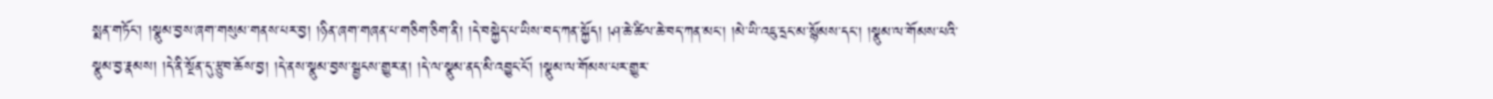སྨན་གཏོང་། །སྣུམ་བྱས་ཞག་གསུམ་གནས་པར་བྱ། །ཉིན་ཞག་གཞན་པ་གཅིག་ཅིག་ནི། །དེ་བསྐྱེད་པ་ཡིས་བད་ཀན་སྐྱོད། །ཤ་ཆེ་ཚིལ་ཆེ་བད་ཀན་མང་། །མེ་ཡི་འཇུ་དྲང་མ་སྙོམས་དང་། །སྣུམ་ལ་གོམས་པའི་སྣུམ་བྱ་རྣམས། །དེ་ནི་སྔོན་དུ་རྩུབ་ཆོས་བྱ། །དེ་ནས་སྣུམ་བྱས་སྦྱངས་གྱུར་ན། །དེ་ལ་སྣུམ་ནད་མི་འབྱུང་ངོ་། །སྣུམ་ལ་གོམས་པར་གྱུར་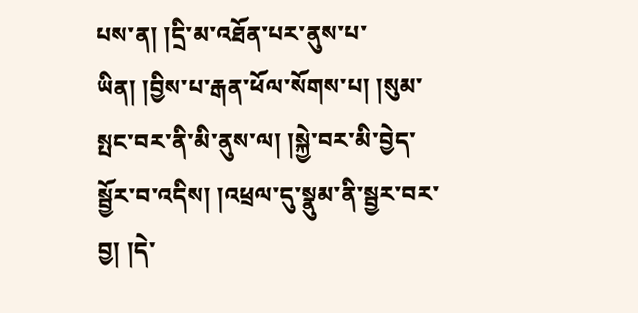པས་ན། །དྲི་མ་འཐོན་པར་ནུས་པ་ཡིན། །བྱིས་པ་རྒན་ཕོལ་སོགས་པ། །སུམ་སྤང་བར་ནི་མི་ནུས་ལ། །སྐྱེ་བར་མི་བྱེད་སྦྱོར་བ་འདིས། །འཕྲལ་དུ་སྣུམ་ནི་སྦྱར་བར་བྱ། །དེ་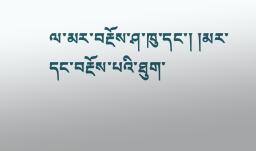ལ་མར་བརྔོས་ཤ་ཁུ་དང་། །མར་དང་བརྔོས་པའི་ཐུག་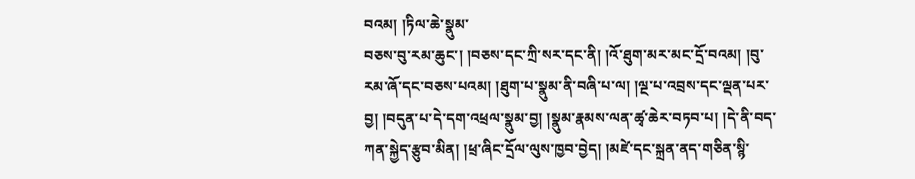བའམ། །ཏིལ་ཆེ་སྣུམ་
བཅས་བུ་རམ་ཆུང་། །བཅས་དང་ཀྲི་སར་དང་ནི། །འོ་ཐུག་མར་མང་དྲོ་བའམ། །བུ་རམ་ཞོ་དང་བཅས་པའམ། །ཐུག་པ་སྣུམ་ནི་བཞི་པ་ལ། །ལྔ་པ་འབྲས་དང་ལྡན་པར་བྱ། །བདུན་པ་དེ་དག་འཕྲལ་སྣུམ་བྱ། །སྣུམ་རྣམས་ལན་ཚྭ་ཆེར་བཏབ་པ། །དེ་ནི་བད་ཀན་སྐྱེད་རྩུབ་མིན། །ཕྲ་ཞིང་དྲོལ་ལུས་ཁྱབ་བྱེད། །མཛེ་དང་སྐྲན་ནད་གཅིན་སྙི་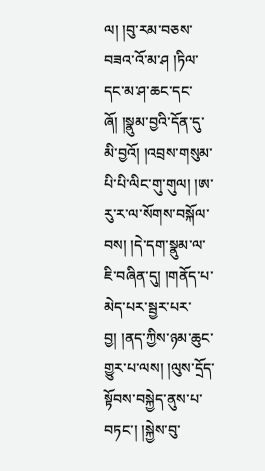ལ། །བུ་རམ་བཅས་བཟའ་འོ་མ་ཤ །ཏིལ་དང་མ་ཤ་ཆང་དང་ཞོ། །སྣུམ་བྱའི་དོན་དུ་མི་བྱའོ། །འབྲས་གསུམ་པི་པི་ལིང་གུ་གུལ། །ཨ་རུ་ར་ལ་སོགས་བསྐོལ་བས། །དེ་དག་སྣུམ་ལ་ཇི་བཞིན་དུ། །གནོད་པ་མེད་པར་སྦྱར་པར་བྱ། །ནད་ཀྱིས་ཉམ་ཆུང་གྱུར་པ་ལས། །ལུས་དྲོད་སྟོབས་བསྐྱེད་ནུས་པ་བཏང་། །སྐྱེས་བུ་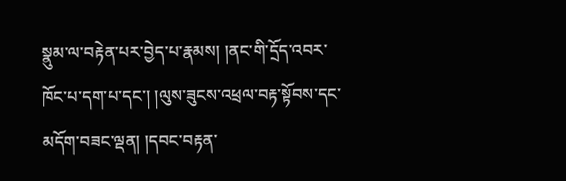སྣུམ་ལ་བརྟེན་པར་བྱེད་པ་རྣམས། །ནང་གི་དྲོད་འབར་ཁོང་པ་དག་པ་དང་། །ལུས་ཟུངས་འཕྲལ་བརྟ་སྟོབས་དང་མདོག་བཟང་ལྡན། །དབང་བརྟན་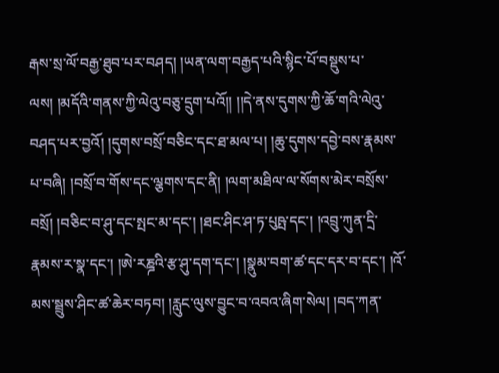རྒས་སྲ་ལོ་བརྒྱ་ཐུབ་པར་བཤད། །ཡན་ལག་བརྒྱད་པའི་སྙིང་པོ་བསྡུས་པ་ལས། །མདོའི་གནས་ཀྱི་ལེའུ་བཅུ་དྲུག་པའོ།། །།དེ་ནས་དུགས་ཀྱི་ཆོ་གའི་ལེའུ་བཤད་པར་བྱའོ། །དུགས་བསྲོ་བཅིང་དང་ཐ་མལ་པ། །ཆུ་དུགས་དབྱེ་བས་རྣམས་པ་བཞི། །བསྲོ་བ་གོས་དང་ལྕགས་དང་ནི། །ལག་མཐིལ་ལ་སོགས་མེར་བསྲོས་བསྲོ། །བཅིང་བ་ཤུ་དང་སྤང་མ་དང་། །ཐང་ཤིང་ཤ་ཏ་པུཥྤ་དང་། །འབྲུ་ཀུན་དྲི་རྣམས་ར་སྣ་དང་། །ཨེ་རཎྜའི་རྩ་ཤུ་དག་དང་། །སྣུམ་བག་ཚ་དང་དར་བ་དང་། །འོ་མས་སྦྲུས་ཤིང་ཚ་ཆེར་བཏབ། །རླུང་ལུས་བྱུང་བ་འབའ་ཞིག་སེལ། །བད་ཀན་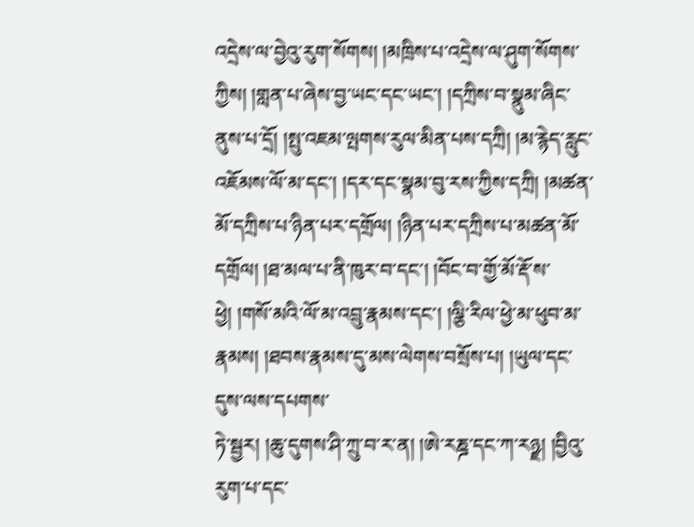འདྲེས་ལ་བྱེའུ་རུག་སོགས། །མཁྲིས་པ་འདྲེས་ལ་ཤུག་སོགས་ཀྱིས། །གླན་པ་ཞེས་བྱ་ཡང་དང་ཡང་། །དཀྲིས་བ་སྣུམ་ཞིང་ནུས་པ་དྲོ། །སྤུ་འཇམ་ལྤགས་རུལ་མིན་པས་དཀྲི། །མ་རྙེད་རླུང་འཇོམས་ལོ་མ་དང་། །དར་དང་སྣམ་བུ་རས་ཀྱིས་དཀྲི། །མཚན་མོ་དཀྲིས་པ་ཉིན་པར་དགྲོལ། །ཉིན་པར་དཀྲིས་པ་མཚན་མོ་དགྲོལ། །ཐ་མལ་པ་ནི་ཁུར་བ་དང་། །བོང་བ་གྱོ་མོ་རྡོ་ས་ཕྱེ། །གསོ་མའི་ལོ་མ་འབྲུ་རྣམས་དང་། །ལྕི་རིལ་ཕྱེ་མ་ཕུབ་མ་རྣམས། །ཐབས་རྣམས་དུ་མས་ལེགས་བསྲོས་པ། །ཡུལ་དང་དུས་ལས་དཔགས་
ཏེ་སྦྱར། །ཆུ་དུགས་ཤི་ཀྲུ་བ་ར་ན། །ཨེ་རཎྜ་དང་ཀ་རཉྫ། །བྱིའུ་རུག་པ་དང་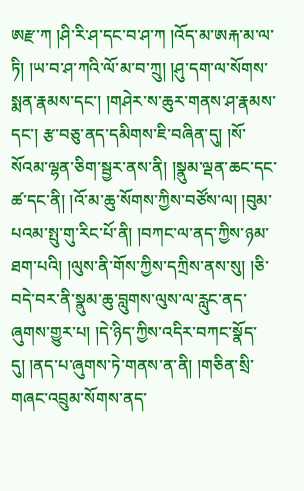ཨརྫ་ཀ །ཤི་རི་ཤ་དང་བ་ཤ་ཀ །འོད་མ་ཨརྐ་མ་ལ་ཏི། །ཡ་བ་ཤ་ཀའི་ལོ་མ་བ་ཀྲུ། །ཤུ་དག་ལ་སོགས་སྨན་རྣམས་དང་། །གཤེར་ས་ཆུར་གནས་ཤ་རྣམས་དང་། རྩ་བཅུ་ནད་དམིགས་ཇི་བཞིན་དུ། །སོ་སོའམ་ལྷན་ཅིག་སྦྱར་ནས་ནི། །སྣུམ་ལྡན་ཆང་དང་ཚ་དང་ནི། །འོ་མ་ཆུ་སོགས་ཀྱིས་བཙོས་ལ། །བུམ་པའམ་སྤུ་གུ་རིང་པོ་ནི། །བཀང་ལ་ནད་ཀྱིས་ཉམ་ཐག་པའི། །ལུས་ནི་གོས་ཀྱིས་དཀྲིས་ནས་སུ། །ཅི་བདེ་བར་ནི་སྣུམ་ཆུ་བླུགས་ལུས་ལ་རླུང་ནད་ཞུགས་གྱུར་པ། །དེ་ཉིད་ཀྱིས་འདིར་བཀང་སྣོད་དུ། །ནད་པ་ཞུགས་ཏེ་གནས་ན་ནི། །གཅིན་སྲི་གཞང་འབྲུམ་སོགས་ནད་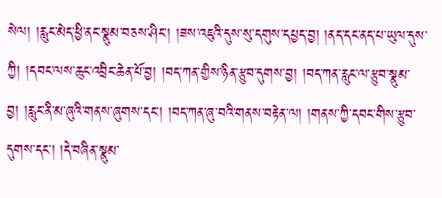སེལ། །རླུང་མེད་ཕྱི་ནང་སྣུམ་བཅས་ཤིང་། །ཟས་འཇུའི་དུས་སུ་དགུས་དཔྱད་བྱ། །ནད་དང་ནད་པ་ཡུལ་དུས་ཀྱི། །དབང་ལས་ཆུང་འབྲིང་ཆེན་པོ་བྱ། །བད་ཀན་གྱིས་ཉིན་རྩུབ་དུགས་བྱ། །བད་ཀན་རླུང་ལ་རྩུབ་སྣུམ་བྱ། །རླུང་ནི་མ་ཞུའི་གནས་ཞུགས་དང་། །བད་ཀན་ཞུ་བའི་གནས་བརྟེན་ལ། །གནས་ཀྱི་དབང་གིས་རྩུབ་དུགས་དང་། །དེ་བཞིན་སྣུམ་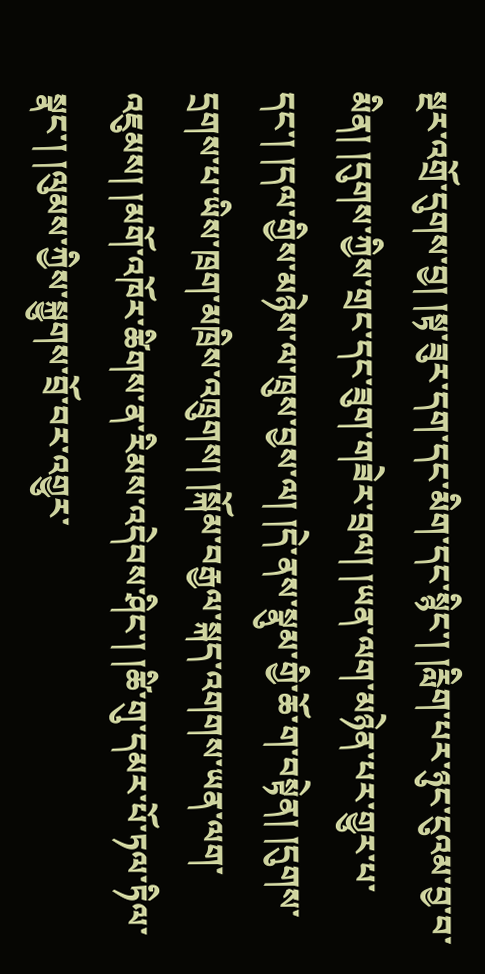སྔར་འགྲོ་དུགས་བྱ། །སྟ་ཟུར་དག་དང་མིག་དང་སྙིང་། །རླིག་པར་ཉུང་ངུའམ་བྱ་བ་མིན། །དུགས་ཀྱིས་གྲང་དང་ཟུག་གཟེར་བྲལ། །ཡན་ལག་མཉེན་པར་གྱུར་པ་དང་། །དལ་གྱིས་མཉེས་ལ་ཁྲུས་བྱས་ལ། །དེ་ནས་སྣུམ་གྱི་ཆོ་ག་བསྟེན། །དུགས་དྲགས་པ་ཡིས་ཁྲག་མཁྲིས་འཁྲུགས། །སྐོམ་བརྒྱལ་སྐད་འགགས་ཡན་ལག་འཇུམས། །མགོ་འཁོར་ཚིགས་ན་རིམས་འདེབས་ཤིང་། །ཚི་གུ་དམར་པོ་ཏལ་ཏིལ་སྣང་། །ལུམས་ཀྱིས་སྐྱུགས་བྲོ་བར་འགྱུར་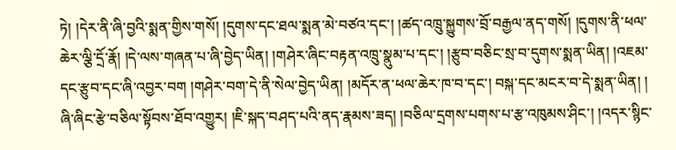ཏེ། །དེར་ནི་ཞི་བྱའི་སྨན་གྱིས་གསོ། །དུགས་དང་ཐལ་སྨན་མེ་བཙའ་དང་། །ཚད་འཁྲུ་སྐྱུགས་བྲོ་བརྒྱལ་ནད་གསོ། །དུགས་ནི་ཕལ་ཆེར་ལྕི་དྲོ་རྣོ། །དེ་ལས་གཞན་པ་ཞི་བྱེད་ཡིན། །གཤེར་ཞིང་བརྟན་འཁྲུ་སྣུམ་པ་དང་། །རྩུབ་བཅིང་སྲ་བ་དུགས་སྨན་ཡིན། །འཇམ་དང་རྩུབ་དང་ཞི་འབྱར་བག །གཤེར་བག་དེ་ནི་སེལ་བྱེད་ཡིན། །མདོར་ན་ཕལ་ཆེར་ཁ་བ་དང་། བསྐ་དང་མངར་བ་དེ་སྨན་ཡིན། །
ཞི་ཞིང་རྩེ་བཅིལ་སྟོབས་ཐོབ་འགྱུར། །ཇི་སྐད་བཤད་པའི་ནད་རྣམས་ཟད། །བཅིལ་དྲགས་པགས་པ་རྩ་འཁུམས་ཤིང་། །འདར་སྙིང་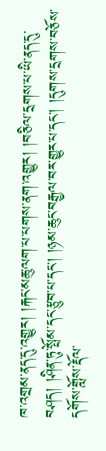ཁ་འགྲམ་ནད་དུ་འགྱུར། །རྐང་མཆུ་ལག་པ་པགས་ནག་འགྱུར། །བཅིལ་དྲགས་པ་ཡི་ནད་དུ་བཤད། །ཤིན་ཏུ་སྤོམ་དང་རྩུབ་པ་དང་། །ཉམ་ཆུང་བརྒྱལ་བར་གྱུར་པ་དང་། །དུགས་དྲགས་བཅོས་དགོས་གློས་རྡོལ་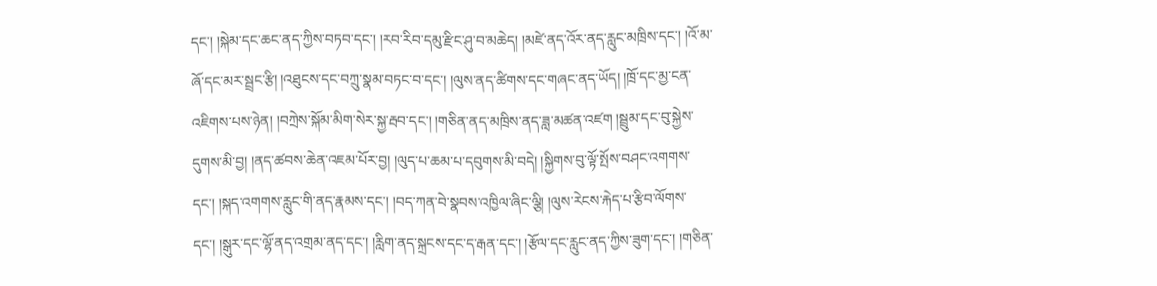དང་། །སྐེམ་དང་ཆང་ནད་ཀྱིས་བཏབ་དང་། །རབ་རིབ་དམུ་རྫིང་ཤུ་བ་མཆེད། །མཛེ་ནད་འོར་ནད་རླུང་མཁྲིས་དང་། །འོ་མ་ཞོ་དང་མར་སྦྲང་རྩི། །འཐུངས་དང་བཀྲུ་སྣམ་བཏང་བ་དང་། །ལུས་ནད་ཚིགས་དང་གཞང་ནད་ཡོད། །ཁྲོ་དང་མྱ་ངན་འཇིགས་པས་ཉེན། །བཀྲེས་སྐོམ་མིག་སེར་སྐྱ་རྦབ་དང་། །གཅིན་ནད་མཁྲིས་ནད་ཟླ་མཚན་འཛག །སྦྲུམ་དང་བུ་སྐྱེས་དུགས་མི་བྱ། །ནད་ཚབས་ཆེན་འཇམ་པོར་བྱ། །ལུད་པ་ཆམ་པ་དབུགས་མི་བདེ། །སྐྱིགས་བུ་ལྟོ་སྤོས་བཤང་འགགས་དང་། །སྐད་འགགས་རླུང་གི་ནད་རྣམས་དང་། །བད་ཀན་བེ་སྣབས་འཁྱིལ་ཞིང་ལྕི། །ལུས་རེངས་རྐེད་པ་རྩིབ་ལོགས་དང་། །སྒུར་དང་ལྷོ་ནད་འགྲམ་ནད་དང་། །རླིག་ནད་སྐྲངས་དང་ད་རྒན་དང་། །རྩོལ་དང་རླུང་ནད་ཀྱིས་ཟུག་དང་། །གཅིན་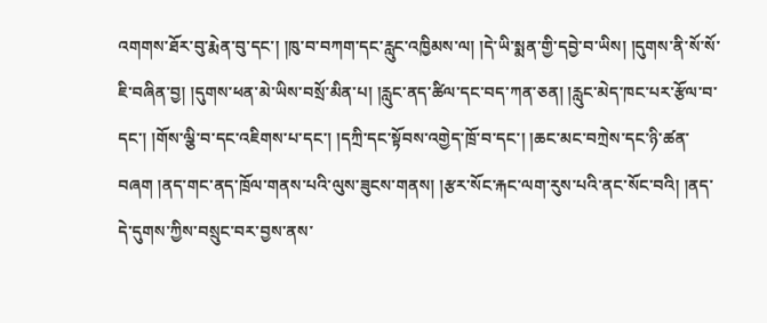འགགས་ཐོར་བུ་རྨེན་བུ་དང་། །ཁུ་བ་བཀག་དང་རླུང་འཁྱིམས་ལ། །དེ་ཡི་སྨན་གྱི་དབྱེ་བ་ཡིས། །དུགས་ནི་སོ་སོ་ཇི་བཞིན་བྱ། །དུགས་ཕན་མེ་ཡིས་བསྲོ་མིན་པ། །རླུང་ནད་ཚིལ་དང་བད་ཀན་ཅན། །རླུང་མེད་ཁང་པར་རྩོལ་བ་དང་། །གོས་ལྕི་བ་དང་འཇིགས་པ་དང་། །དཀྲི་དང་སྟོབས་འགྱེད་ཁྲོ་བ་དང་། །ཆང་མང་བཀྲེས་དང་ཉི་ཚན་བཞག །ནད་གང་ནད་ཁྲོལ་གནས་པའི་ལུས་ཟུངས་གནས། །རྩར་སོང་རྐང་ལག་རུས་པའི་ནང་སོང་བའི། །ནད་དེ་དུགས་ཀྱིས་བསྲུང་བར་བྱས་ནས་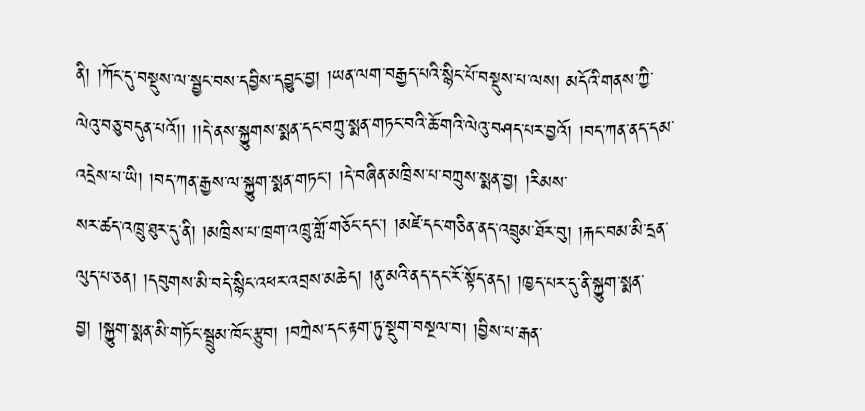ནི། །ཀོང་དུ་བསྡུས་ལ་སྦྱང་བས་དབྱིས་དབྱུང་བྱ། །ཡན་ལག་བརྒྱད་པའི་སྙིང་པོ་བསྡུས་པ་ལས། མདོའི་གནས་ཀྱི་ལེའུ་བཅུ་བདུན་པའོ།། །།དེ་ནས་སྐྱུགས་སྨན་དང་བཀྲུ་སྨན་གཏང་བའི་ཆོ་གའི་ལེའུ་བཤད་པར་བྱའོ། །བད་ཀན་ནད་དམ་འདྲེས་པ་ཡི། །བད་ཀན་རྒྱས་ལ་སྐྱུག་སྨན་གཏང་། །དེ་བཞིན་མཁྲིས་པ་བཀྲུས་སྨན་བྱ། །རིམས་
སར་ཚད་འཁྲུ་ཐུར་དུ་ནི། །མཁྲིས་པ་ཁྲག་འཁྲུ་གློ་གཅོང་དང་། །མཛེ་དང་གཅིན་ནད་འབྲུམ་ཐོར་བུ། །རྐང་བམ་མི་དྲན་ལུད་པ་ཅན། །དབུགས་མི་བདེ་སྙིང་འཕར་འབྲས་མཆེད། །ནུ་མའི་ནད་དང་རོ་སྟོད་ནད། །ཁྱད་པར་དུ་ནི་སྐྱུག་སྨན་བྱ། །སྐྱུག་སྨན་མི་གཏོང་སྦྲུམ་ཁོང་རྩུབ། །བཀྲེས་དང་རྟག་ཏུ་སྡུག་བསྔལ་བ། །བྱིས་པ་རྒན་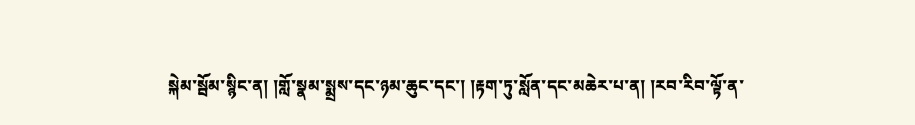སྐེམ་སྦོམ་སྙིང་ན། །གློ་སྣམ་སྨྲས་དང་ཉམ་ཆུང་དང་། །རྟག་ཏུ་སློན་དང་མཆེར་པ་ན། །རབ་རིབ་ལྟོ་ན་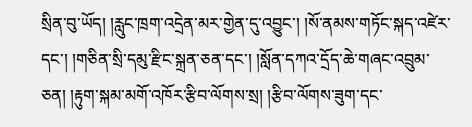སྲིན་བུ་ཡོད། །རླུང་ཁྲག་འདྲེན་མར་གྱེན་དུ་འབྱུང་། །སོ་ནམས་གཏོང་སྐད་འཛེར་དང་། །གཅིན་སྲི་དམུ་རྫིང་སྐྲན་ཅན་དང་། །སློན་དཀའ་དྲོད་ཆེ་གཞང་འབྲུམ་ཅན། །རྟུག་སྐམ་མགོ་འཁོར་རྩིབ་ལོགས་སྲ། །རྩིབ་ལོགས་ཟུག་དང་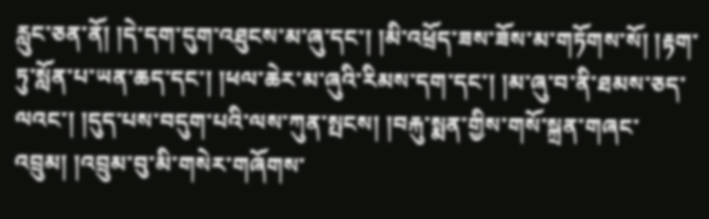རླུང་ཅན་ནོ། །དེ་དག་དུག་འཐུངས་མ་ཞུ་དང་། །མི་འཕྲོད་ཟས་ཟོས་མ་གཏོགས་སོ། །རྟག་ཏུ་སློན་པ་ཡན་ཆད་དང་། །ཕལ་ཆེར་མ་ཞུའི་རིམས་དག་དང་། །མ་ཞུ་བ་ནི་ཐམས་ཅད་ལའང་། །དུད་པས་བདུག་པའི་ལས་ཀུན་སྤངས། །བརྐུ་སྨན་གྱིས་གསོ་སྐྲན་གཞང་འབྲུམ། །འབྲུམ་བུ་མི་གསེར་གཞོགས་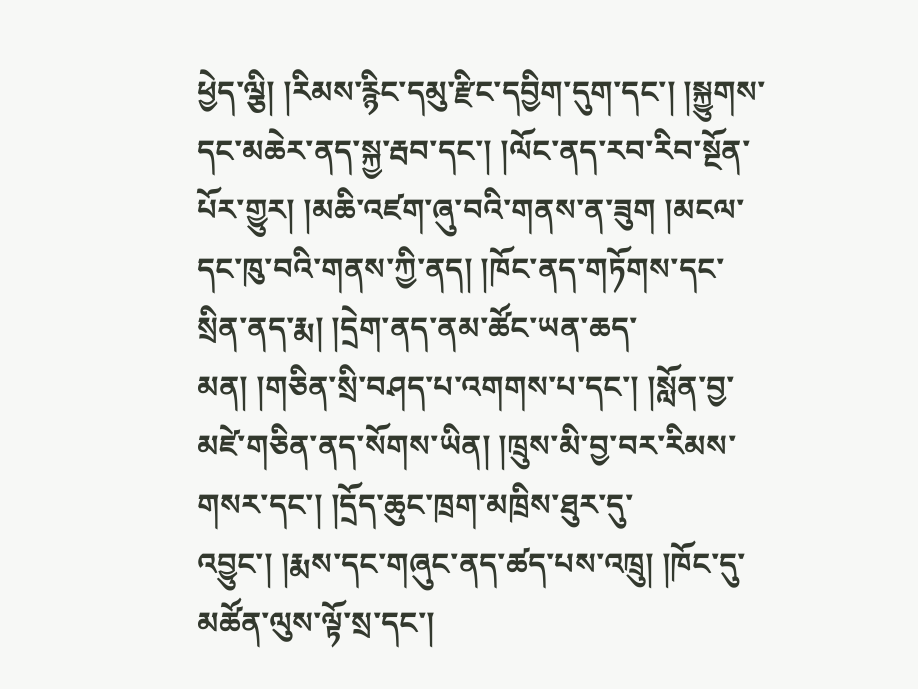ཕྱེད་ལྕི། །རིམས་རྙིང་དམུ་རྫིང་དབྱིག་དུག་དང་། །སྐྱུགས་དང་མཆེར་ནད་སྐྱ་རྦབ་དང་། །ལོང་ནད་རབ་རིབ་སྔོན་པོར་གྱུར། །མཆི་འཛག་ཞུ་བའི་གནས་ན་ཟུག །མངལ་དང་ཁུ་བའི་གནས་ཀྱི་ནད། །ཁོང་ནད་གཏོགས་དང་སྲིན་ནད་རྨ། །དྲེག་ནད་ནམ་ཚོང་ཡན་ཆད་མན། །གཅིན་སྲི་བཤད་པ་འགགས་པ་དང་། །སློན་བྱ་མཛེ་གཅིན་ནད་སོགས་ཡིན། །ཁྲུས་མི་བྱ་བར་རིམས་གསར་དང་། །དྲོད་ཆུང་ཁྲག་མཁྲིས་ཐུར་དུ་འབྱུང་། །རྨས་དང་གཞུང་ནད་ཚད་པས་འཁྲུ། །ཁོང་དུ་མཚོན་ལུས་ལྟོ་སྲ་དང་།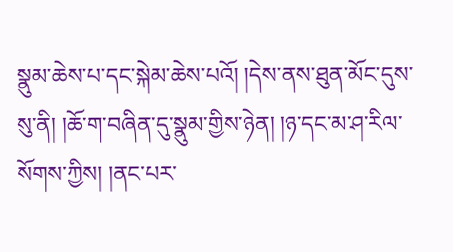སྣུམ་ཆེས་པ་དང་སྐེམ་ཆེས་པའོ། །དེས་ནས་ཐུན་མོང་དུས་སུ་ནི། །ཆོ་ག་བཞིན་དུ་སྣུམ་གྱིས་ཉེན། །ཉ་དང་མ་ཤ་རིལ་སོགས་ཀྱིས། །ནང་པར་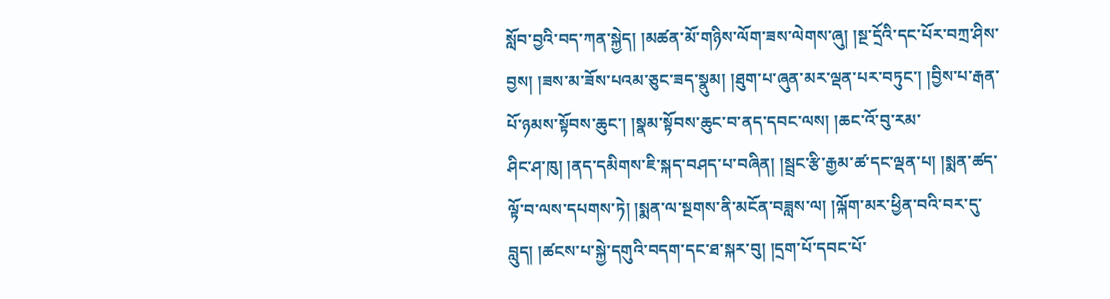སློབ་བྱའི་བད་ཀན་སྐྱེད། །མཚན་མོ་གཉིས་ལོག་ཟས་ལེགས་ཞུ། །སྔ་དྲོའི་དང་པོར་བཀྲ་ཤིས་བྱས། །ཟས་མ་ཟོས་པའམ་ཅུང་ཟད་སྣུམ། །ཐུག་པ་ཞུན་མར་ལྡན་པར་བཏུང་། །བྱིས་པ་རྒན་པོ་ཉམས་སྟོབས་ཆུང་། །སྣམ་སྟོབས་ཆུང་བ་ནད་དབང་ལས། །ཆང་འོ་བུ་རམ་
ཤིང་ཤ་ཁུ། །ནད་དམིགས་ཇི་སྐད་བཤད་པ་བཞིན། །སྦྲང་རྩི་རྒྱམ་ཚ་དང་ལྡན་པ། །སྨན་ཚད་ལྟོ་བ་ལས་དཔགས་ཏེ། །སྨན་ལ་སྔགས་ནི་མངོན་བཟླས་ལ། །ལྐོག་མར་ཕྱིན་བའི་བར་དུ་བླུད། །ཚངས་པ་སྐྱེ་དགུའི་བདག་དང་ཐ་སྐར་བུ། །དྲག་པོ་དབང་པོ་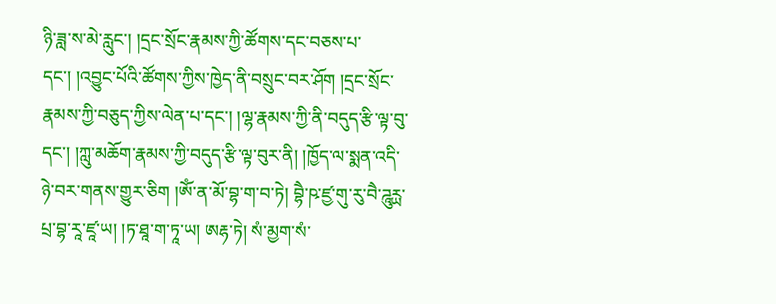ཉི་ཟླ་ས་མེ་རླུང་། །དྲང་སྲོང་རྣམས་ཀྱི་ཚོགས་དང་བཅས་པ་དང་། །འབྱུང་པོའི་ཚོགས་ཀྱིས་ཁྱེད་ནི་བསྲུང་བར་ཤོག །དྲང་སྲོང་རྣམས་ཀྱི་བཅུད་ཀྱིས་ལེན་པ་དང་། །ལྷ་རྣམས་ཀྱི་ནི་བདུད་རྩི་ལྟ་བུ་དང་། །ཀླུ་མཆོག་རྣམས་ཀྱི་བདུད་རྩི་ལྟ་བུར་ནི། །ཁྱོད་ལ་སྨན་འདི་ཉེ་བར་གནས་གྱུར་ཅིག །ཨོཾ་ན་མོ་བྷ་ག་བ་ཏེ། བྷཻ་ཥ་ཛྱ་གུ་རུ་བཻ་ཌཱུཪྻ་པྲ་བྷ་རཱ་ཛཱ་ཡ། །ཏ་ཐཱ་ག་ཏཱ་ཡ། ཨརྷ་ཏེ། སཾ་མྱག་སཾ་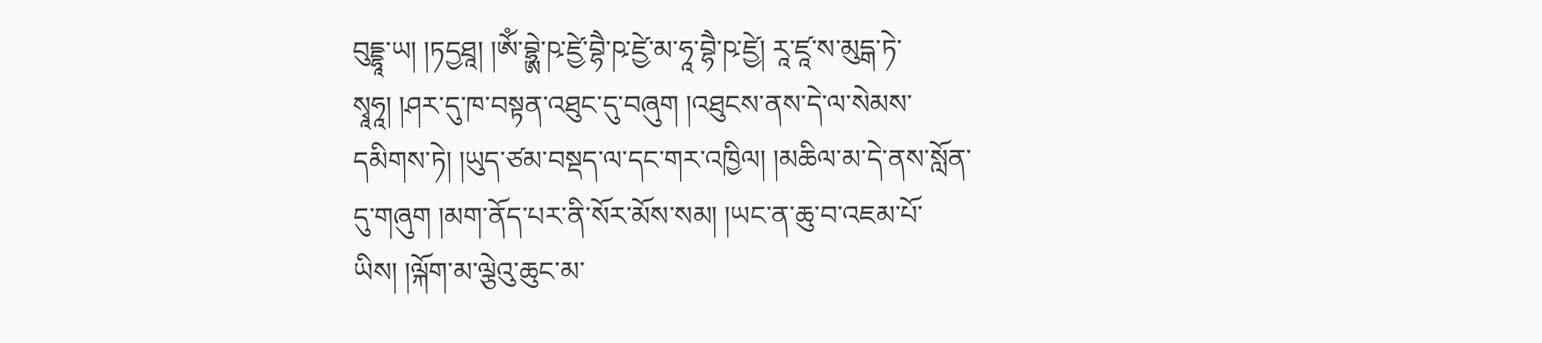བུདྡྷཱ་ཡ། །ཏདྱཐཱ། །ཨོཾ་བྷྸེ་ཥ་ཛྱེ་བྷཻ་ཥ་ཛྱེ་མ་ཧཱ་བྷཻ་ཥ་ཛྱེ། རཱ་ཛཱ་ས་མུདྒ་ཏེ་སྭཱཧཱ། །ཤར་དུ་ཁ་བསྟན་འཐུང་དུ་བཞུག །འཐུངས་ནས་དེ་ལ་སེམས་དམིགས་ཏེ། །ཡུད་ཙམ་བསྡད་ལ་དང་གར་འཁྱིལ། །མཆིལ་མ་དེ་ནས་སློན་དུ་གཞུག །མག་ནོད་པར་ནི་སོར་མོས་སམ། །ཡང་ན་ཆུ་བ་འཇམ་པོ་ཡིས། །ལྐོག་མ་ལྕེའུ་ཆུང་མ་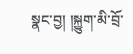སྣང་བྱ། །སྐྱུག་མི་བྲོ་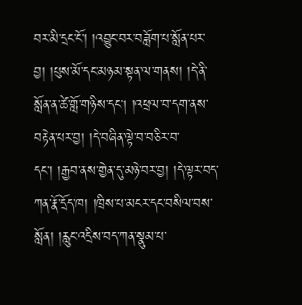བར་མི་དྲང་ངོ་། །འབྱུང་བར་བཟློག་པ་སློན་པར་བྱ། །པུས་མོ་དང་མཉམ་སྟན་ལ་གནས། །དེ་ནི་སློན་ན་ཚེ་གློ་གཉིས་དང། །འཕྲལ་བ་དག་ནས་བརྟེན་པར་བྱ། །དེ་བཞིན་ལྟེ་བ་བཅིར་བ་དང་། །རྒྱབ་ནས་གྱེན་དུ་མཉེ་བར་བྱ། །དེ་ལྟར་བད་ཀན་རྣོ་དྲོད་ཁ། །ཁྲིས་པ་མངར་དང་བསིལ་བས་སློན། །རླུང་འདྲིས་བད་ཀན་སྣུམ་པ་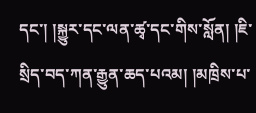དང་། །སྐྱུར་དང་ལན་ཚྭ་དང་གིས་སློན། །ཇི་སྲིད་བད་ཀན་རྒྱུན་ཆད་པའམ། །མཁྲིས་པ་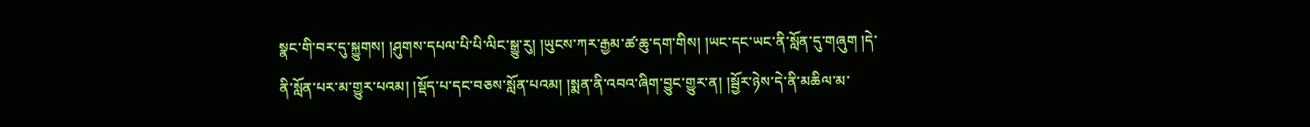སྣང་གི་བར་དུ་སྐྱུགས། །ཤུགས་དཔལ་པི་པི་ལིང་སྒྱུ་རུ། །ཡུངས་ཀར་རྒྱམ་ཚ་ཆུ་དག་གིས། །ཡང་དང་ཡང་ནི་སློན་དུ་གཞུག །དེ་ནི་སློན་པར་མ་གྱུར་པའམ། །སྡོད་པ་དང་བཅས་སློན་པའམ། །སྨན་ནི་འབའ་ཞིག་བྱུང་གྱུར་ན། །སྦྱོར་ཉེས་དེ་ནི་མཆིལ་མ་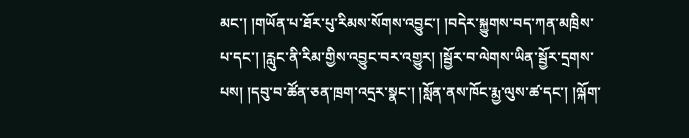མང་། །གཡོན་པ་ཐོར་པུ་རིམས་སོགས་འབྱུང་། །བདེར་སྐྱུགས་བད་ཀན་མཁྲིས་པ་དང་། །རླུང་ནི་རིམ་གྱིས་འབྱུང་བར་འགྱུར། །སྦྱོར་བ་ལེགས་ཡིན་སྦྱོར་དྲགས་པས། །དབུ་བ་ཚོན་ཅན་ཁྲག་འདྲར་སྣང་། །སློན་ནས་ཁོང་རྨྱ་ལུས་ཚ་དང་། །ལྐོག་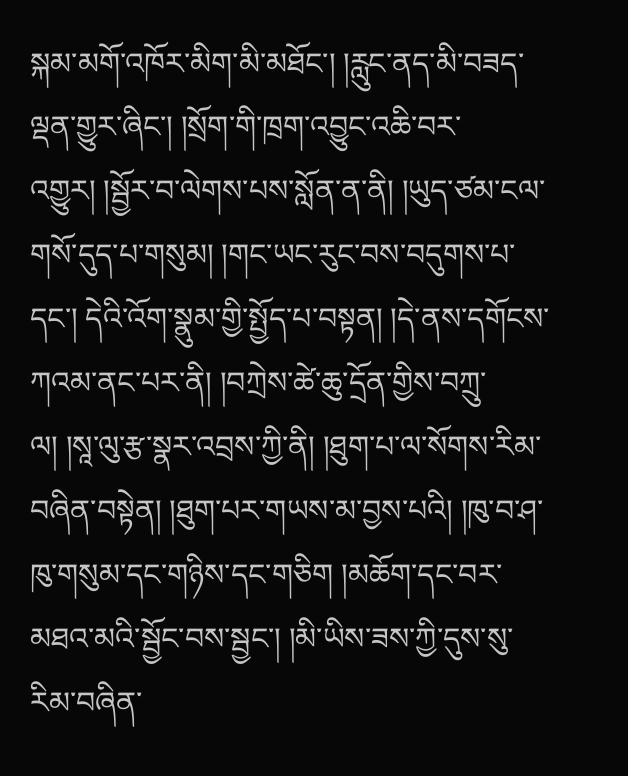སྐམ་མགོ་འཁོར་མིག་མི་མཐོང་། །རླུང་ནད་མི་བཟད་ལྡན་གྱུར་ཞིང་། །སྲོག་གི་ཁྲག་འབྱུང་འཆི་བར་འགྱུར། །སྦྱོར་བ་ལེགས་པས་སློན་ན་ནི། །ཡུད་ཙམ་ངལ་གསོ་དུད་པ་གསུམ། །གང་ཡང་རུང་བས་བདུགས་པ་དང་། དེའི་འོག་སྣུམ་གྱི་སྤྱོད་པ་བསྟན། །དེ་ནས་དགོངས་ཀའམ་ནང་པར་ནི། །བཀྲེས་ཚེ་ཆུ་དྲོན་གྱིས་བཀྲུ་ལ། །སཱ་ལུ་རྩ་སྣར་འབྲས་ཀྱི་ནི། །ཐུག་པ་ལ་སོགས་རིམ་བཞིན་བསྟེན། །ཐུག་པར་གཡས་མ་བྱས་པའི། །ཁུ་བ་ཤ་ཁུ་གསུམ་དང་གཉིས་དང་གཅིག །མཆོག་དང་བར་མཐའ་མའི་སྦྱོང་བས་སྦྱང་། །མི་ཡིས་ཟས་ཀྱི་དུས་སུ་རིམ་བཞིན་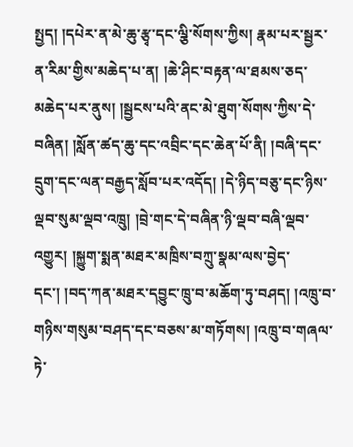སྤྱད། །དཔེར་ན་མེ་ཆུ་རྩྭ་དང་ལྕི་སོགས་ཀྱིས། རྣམ་པར་སྦྱར་ན་རིམ་གྱིས་མཆེད་པ་ན། །ཆེ་ཤིང་བརྟན་ལ་ཐམས་ཅད་མཆེད་པར་ནུས། །སྦྱངས་པའི་ནང་མེ་ཐུག་སོགས་ཀྱིས་དེ་བཞིན། །སློན་ཚད་ཆུ་དང་འབྲིང་དང་ཆེན་པོ་ནི། །བཞི་དང་དྲུག་དང་ལན་བརྒྱད་སློབ་པར་འདོད། །དེ་ཉིད་བཅུ་དང་ཉིས་ལྡབ་སུམ་ལྡབ་འཁྲུ། །བྲེ་གང་དེ་བཞིན་ཉི་ལྡབ་བཞི་ལྡབ་འགྱུར། །སྐྱུག་སྨན་མཐར་མཁྲིས་བཀྲུ་སྣམ་ལས་བྱེད་དང་། །བད་ཀན་མཐར་དབྱུང་ཁྲུ་བ་མཆོག་ཏུ་བཤད། །འཁྲུ་བ་གཉིས་གསུམ་བཤད་དང་བཅས་མ་གཏོགས། །འཁྲུ་བ་གཞལ་ཏེ་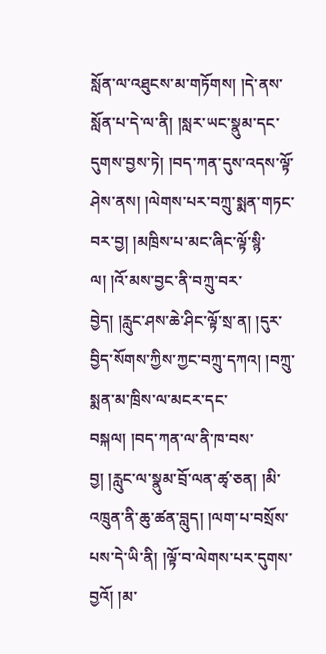སློན་ལ་འཐུངས་མ་གཏོགས། །དེ་ནས་སློན་པ་དེ་ལ་ནི། །སླར་ཡང་སྣུམ་དང་དུགས་བྱས་ཏེ། །བད་ཀན་དུས་འདས་ལྟོ་ཤེས་ནས། །ལེགས་པར་བཀྲུ་སྨན་གཏང་བར་བྱ། །མཁྲིས་པ་མང་ཞིང་ལྟོ་སྙི་ལ། །འོ་མས་བྱང་ནི་བཀྲུ་བར་བྱེད། །རླུང་ཤས་ཆེ་ཤིང་ལྟོ་སྲ་ན། །དུར་བྱིད་སོགས་ཀྱིས་ཀྱང་བཀྲུ་དཀའ། །བཀྲུ་སྨན་མ་ཁྲིས་ལ་མངར་དང་བསྐལ། །བད་ཀན་ལ་ནི་ཁ་བས་བྱ། །རླུང་ལ་སྣུམ་བྲོ་ལན་ཚྭ་ཅན། །མི་འཁྲུན་ནི་ཆུ་ཚན་བླུད། །ལག་པ་བསྲོས་པས་དེ་ཡི་ནི། །ལྟོ་བ་ལེགས་པར་དུགས་བྱའོ། །མ་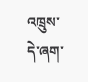འཁྲུས་དེ་ཞག་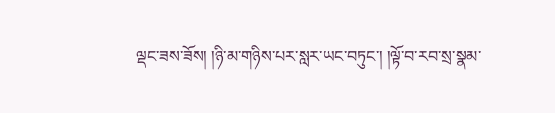ལྡང་ཟས་ཟོས། །ཉི་མ་གཉིས་པར་སླར་ཡང་བཏུང་། །ལྟོ་བ་རབ་སྲ་སྣམ་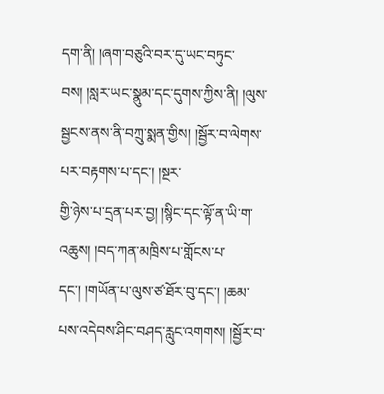དག་ནི། །ཞག་བཅུའི་བར་དུ་ཡང་བཏུང་བས། །སླར་ཡང་སྣུམ་དང་དུགས་ཀྱིས་ནི། །ལུས་སྦྱངས་ནས་ནི་བཀྲུ་སྨན་གྱིས། །སྦྱོར་བ་ལེགས་པར་བརྟགས་པ་དང་། །སྔར་
གྱི་ཉེས་པ་དྲན་པར་བྱ། །སྙིང་དང་ལྟོ་ན་ཡི་ག་འཆུས། །བད་ཀན་མཁྲིས་པ་གློངས་པ་དང་། །གཡོན་པ་ལུས་ཙ་ཐོར་བུ་དང་། །ཆམ་པས་འདེབས་ཤིང་བཤད་རླུང་འགགས། །སྦྱོར་བ་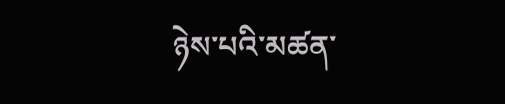ཉེས་པའི་མཚན་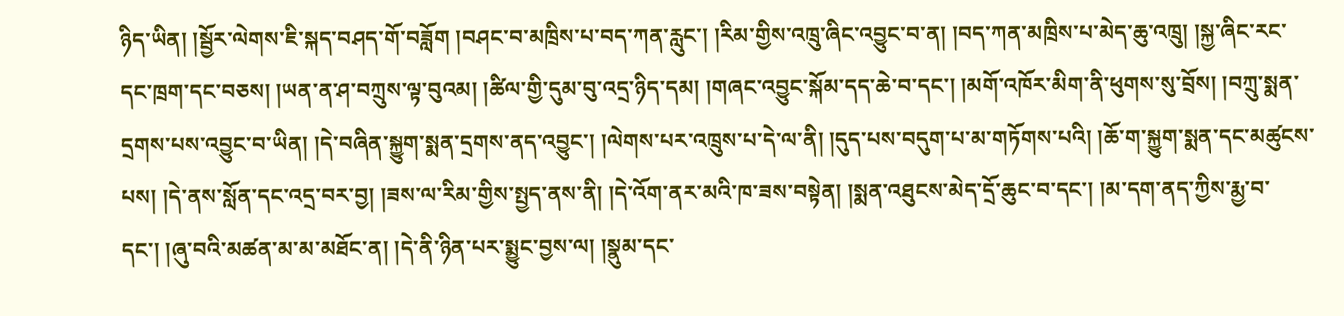ཉིད་ཡིན། །སྦྱོར་ལེགས་ཇི་སྐད་བཤད་གོ་བཟློག །བཤང་བ་མཁྲིས་པ་བད་ཀན་རླུང་། །རིམ་གྱིས་འཁྲུ་ཞིང་འབྱུང་བ་ན། །བད་ཀན་མཁྲིས་པ་མེད་ཆུ་འཁྲུ། །སྐྱ་ཞིང་རང་དང་ཁྲག་དང་བཅས། །ཡན་ན་ཤ་བཀྲུས་ལྟ་བུའམ། །ཚིལ་གྱི་དུམ་བུ་འདྲ་ཉིད་དམ། །གཞང་འབྱུང་སྐོམ་དད་ཆེ་བ་དང་། །མགོ་འཁོར་མིག་ནི་ཕུགས་སུ་བྲོས། །བཀྲུ་སྨན་དྲགས་པས་འབྱུང་བ་ཡིན། །དེ་བཞིན་སྐྱུག་སྨན་དྲགས་ནད་འབྱུང་། །ལེགས་པར་འཁྲུས་པ་དེ་ལ་ནི། །དུད་པས་བདུག་པ་མ་གཏོགས་པའི། །ཆོ་ག་སྐྱུག་སྨན་དང་མཚུངས་པས། །དེ་ནས་སློན་དང་འདྲ་བར་བྱ། །ཟས་ལ་རིམ་གྱིས་སྤྱད་ནས་ནི། །དེ་འོག་ནར་མའི་ཁ་ཟས་བསྟེན། །སྨན་འཐུངས་མེད་དྲོ་ཆུང་བ་དང་། །མ་དག་ནད་ཀྱིས་རྨྱ་བ་དང་། །ཞུ་བའི་མཚན་མ་མ་མཐོང་ན། །དེ་ནི་ཉིན་པར་སྨྱུང་བྱས་ལ། །སྣུམ་དང་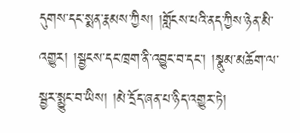དུགས་དང་སྨན་རྣམས་ཀྱིས། །གློངས་པའི་ནད་ཀྱིས་ཉེན་མི་འགྱུར། །སྦྱངས་དང་ཁྲག་ནི་འབྱུང་བ་དང་། །སྣུམ་མཆོག་ལ་སྦྱར་སྨྱུང་བ་ཡིས། །མེ་དྲོད་ཞན་པ་ཉིད་འགྱུར་ཏེ།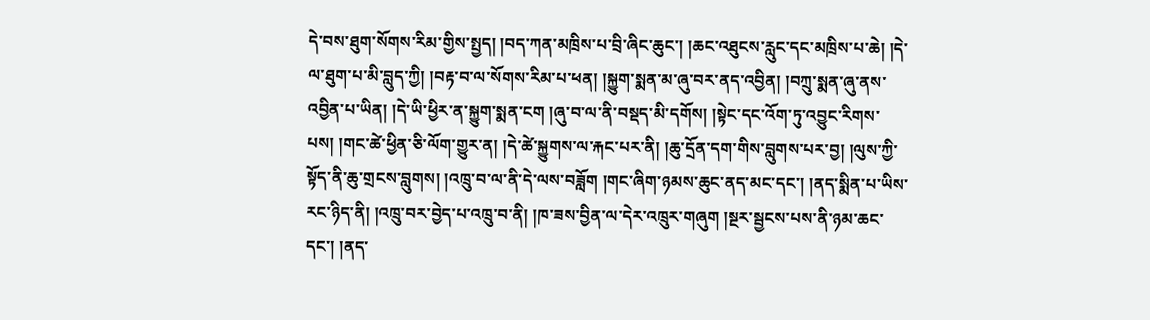དེ་བས་ཐུག་སོགས་རིམ་གྱིས་སྤྱད། །བད་ཀན་མཁྲིས་པ་བྲི་ཞིང་ཆུང་། །ཆང་འཐུངས་རླུང་དང་མཁྲིས་པ་ཆེ། །དེ་ལ་ཐུག་པ་མི་བླུད་ཀྱི། །བརྟ་བ་ལ་སོགས་རིམ་པ་ཕན། །སྐྱུག་སྨན་མ་ཞུ་བར་ནད་འབྱིན། །བཀྲུ་སྨན་ཞུ་ནས་འབྱིན་པ་ཡིན། །དེ་ཡི་ཕྱིར་ན་སྐྱུག་སྨན་ངག །ཞུ་བ་ལ་ནི་བསྡད་མི་དགོས། །སྟེང་དང་འོག་ཏུ་འབྱུང་རིགས་པས། །གང་ཚེ་ཕྱིན་ཅི་ལོག་གྱུར་ན། །དེ་ཚེ་སྐྱུགས་ལ་རྐང་པར་ནི། །ཆུ་དྲོན་དག་གིས་བླུགས་པར་བྱ། །ལུས་ཀྱི་སྟོད་ནི་ཆུ་གྲངས་བླུགས། །འཁྲུ་བ་ལ་ནི་དེ་ལས་བཟློག །གང་ཞིག་ཉམས་ཆུང་ནད་མང་དང་། །ནད་སྨིན་པ་ཡིས་རང་ཉིད་ནི། །འཁྲུ་བར་བྱེད་པ་འཁྲུ་བ་ནི། །ཁ་ཟས་བྱིན་ལ་དེར་འཁྲུར་གཞུག །སྔར་སྦྱངས་པས་ནི་ཉམ་ཆང་དང་། །ནད་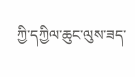ཀྱི་དཀྱིལ་ཆུང་ལུས་ཟད་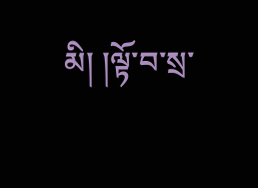མི། །ལྟོ་བ་སྲ་